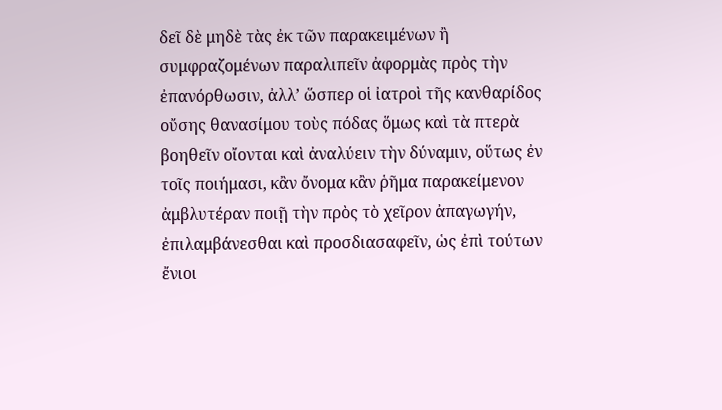δεῖ δὲ μηδὲ τὰς ἐκ τῶν παρακειμένων ἢ συμφραζομένων παραλιπεῖν ἀφορμὰς πρὸς τὴν ἐπανόρθωσιν, ἀλλʼ ὥσπερ οἱ ἰατροὶ τῆς κανθαρίδος οὔσης θανασίμου τοὺς πόδας ὅμως καὶ τὰ πτερὰ βοηθεῖν οἴονται καὶ ἀναλύειν τὴν δύναμιν, οὕτως ἐν τοῖς ποιήμασι, κἂν ὄνομα κἂν ῥῆμα παρακείμενον ἀμβλυτέραν ποιῇ τὴν πρὸς τὸ χεῖρον ἀπαγωγήν, ἐπιλαμβάνεσθαι καὶ προσδιασαφεῖν, ὡς ἐπὶ τούτων ἔνιοι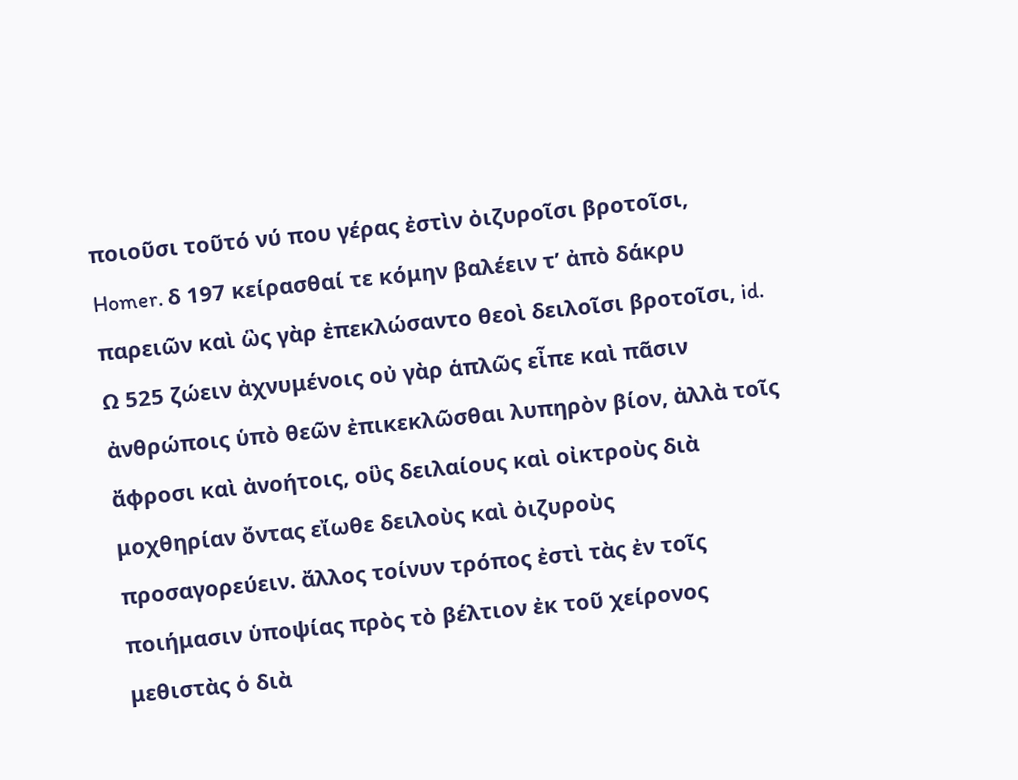ποιοῦσι τοῦτό νύ που γέρας ἐστὶν ὀιζυροῖσι βροτοῖσι, Homer. δ 197 κείρασθαί τε κόμην βαλέειν τʼ ἀπὸ δάκρυ παρειῶν καὶ ὣς γὰρ ἐπεκλώσαντο θεοὶ δειλοῖσι βροτοῖσι, id. Ω 525 ζώειν ἀχνυμένοις οὐ γὰρ ἁπλῶς εἶπε καὶ πᾶσιν ἀνθρώποις ὑπὸ θεῶν ἐπικεκλῶσθαι λυπηρὸν βίον, ἀλλὰ τοῖς ἄφροσι καὶ ἀνοήτοις, οὓς δειλαίους καὶ οἰκτροὺς διὰ μοχθηρίαν ὄντας εἴωθε δειλοὺς καὶ ὀιζυροὺς προσαγορεύειν. ἄλλος τοίνυν τρόπος ἐστὶ τὰς ἐν τοῖς ποιήμασιν ὑποψίας πρὸς τὸ βέλτιον ἐκ τοῦ χείρονος μεθιστὰς ὁ διὰ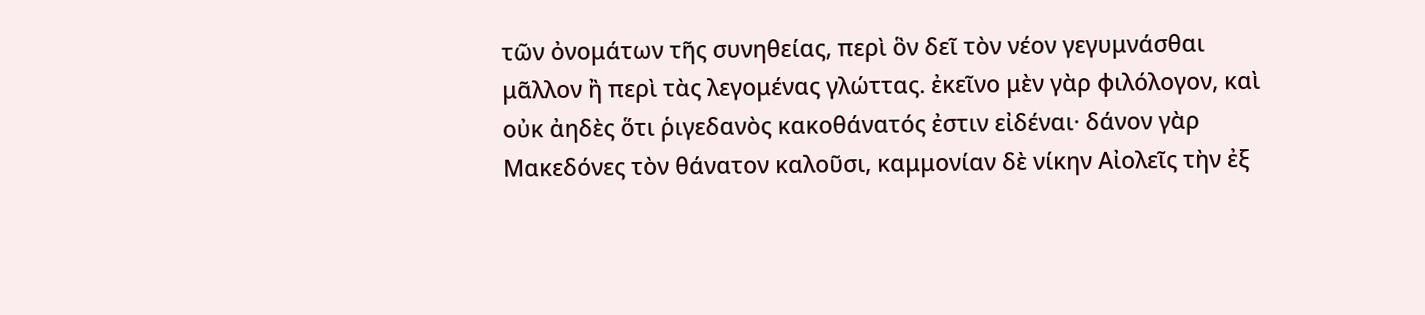τῶν ὀνομάτων τῆς συνηθείας, περὶ ὃν δεῖ τὸν νέον γεγυμνάσθαι μᾶλλον ἢ περὶ τὰς λεγομένας γλώττας. ἐκεῖνο μὲν γὰρ φιλόλογον, καὶ οὐκ ἀηδὲς ὅτι ῥιγεδανὸς κακοθάνατός ἐστιν εἰδέναι· δάνον γὰρ Μακεδόνες τὸν θάνατον καλοῦσι, καμμονίαν δὲ νίκην Αἰολεῖς τὴν ἐξ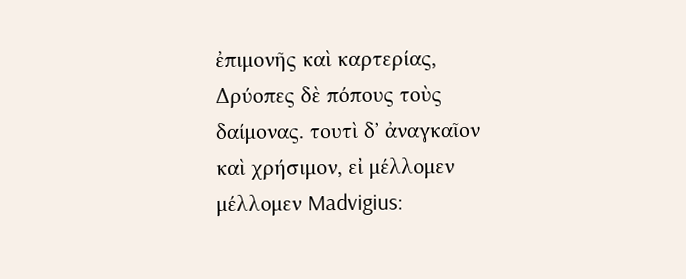ἐπιμονῆς καὶ καρτερίας, Δρύοπες δὲ πόπους τοὺς δαίμονας. τουτὶ δʼ ἀναγκαῖον καὶ χρήσιμον, εἰ μέλλομεν μέλλομεν Madvigius: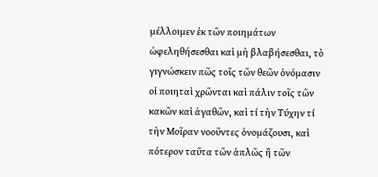μέλλοιμεν ἐκ τῶν ποιημάτων ὠφεληθήσεσθαι καὶ μὴ βλαβήσεσθαι, τὸ γιγνώσκειν πῶς τοῖς τῶν θεῶν ὀνόμασιν οἱ ποιηταὶ χρῶνται καὶ πάλιν τοῖς τῶν κακῶν καὶ ἀγαθῶν, καὶ τί τὴν Τύχην τί τὴν Μοῖραν νοοῦντες ὀνομάζουσι, καὶ πότερον ταῦτα τῶν ἁπλῶς ἢ τῶν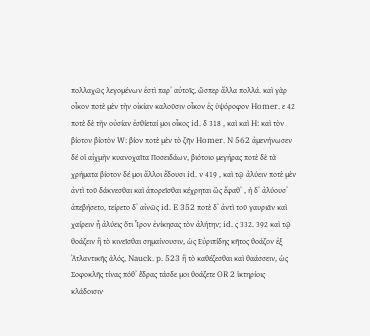πολλαχῶς λεγομένων ἐστὶ παρʼ αὐτοῖς, ὥσπερ ἄλλα πολλά. καὶ γὰρ οἶκον ποτὲ μὲν τὴν οἰκίαν καλοῦσιν οἶκον ἐς ὑψόροφον Homer. ε 42 ποτὲ δὲ τὴν οὐσίαν ἐσθίεταί μοι οἶκος id. δ 318 , καὶ καὶ H: καὶ τὸν βίοτον βίοτὸν W: βίον ποτὲ μὲν τὸ ζῆν Homer. N 562 ἀμενήνωσεν δέ οἱ αἰχμὴν κυανοχαῖτα Ποσειδάων, βιότοιο μεγήρας ποτὲ δὲ τὰ χρήματα βίοτον δέ μοι ἄλλοι ἔδουσι id. ν 419 , καὶ τῷ ἀλύειν ποτὲ μὲν ἀντὶ τοῦ δάκνεσθαι καὶ ἀπορεῖσθαι κέχρηται ὣς ἔφαθʼ , ἡ δʼ ἀλύουσʼ ἀπεβήσετο, τείρετο δʼ αἰνῶς id. E 352 ποτὲ δʼ ἀντὶ τοῦ γαυριᾶν καὶ χαίρειν ἦ ἀλύεις ὅτι Ἶρον ἐνίκησας τὸν ἀλήτην; id. ς 332. 392 καὶ τῷ θοάζειν ἢ τὸ κινεῖσθαι σημαίνουσιν, ὡς Εὐριπίδης κῆτος θοάζον ἐξ Ἀτλαντικῆς ἁλός, Nauck. p. 523 ἢ τὸ καθέζεσθαι καὶ θαάσσειν, ὡς Σοφοκλῆς τίνας πόθʼ ἕδρας τάσδε μοι θοάζετε OR 2 ἱκτηρίοις κλάδοισιν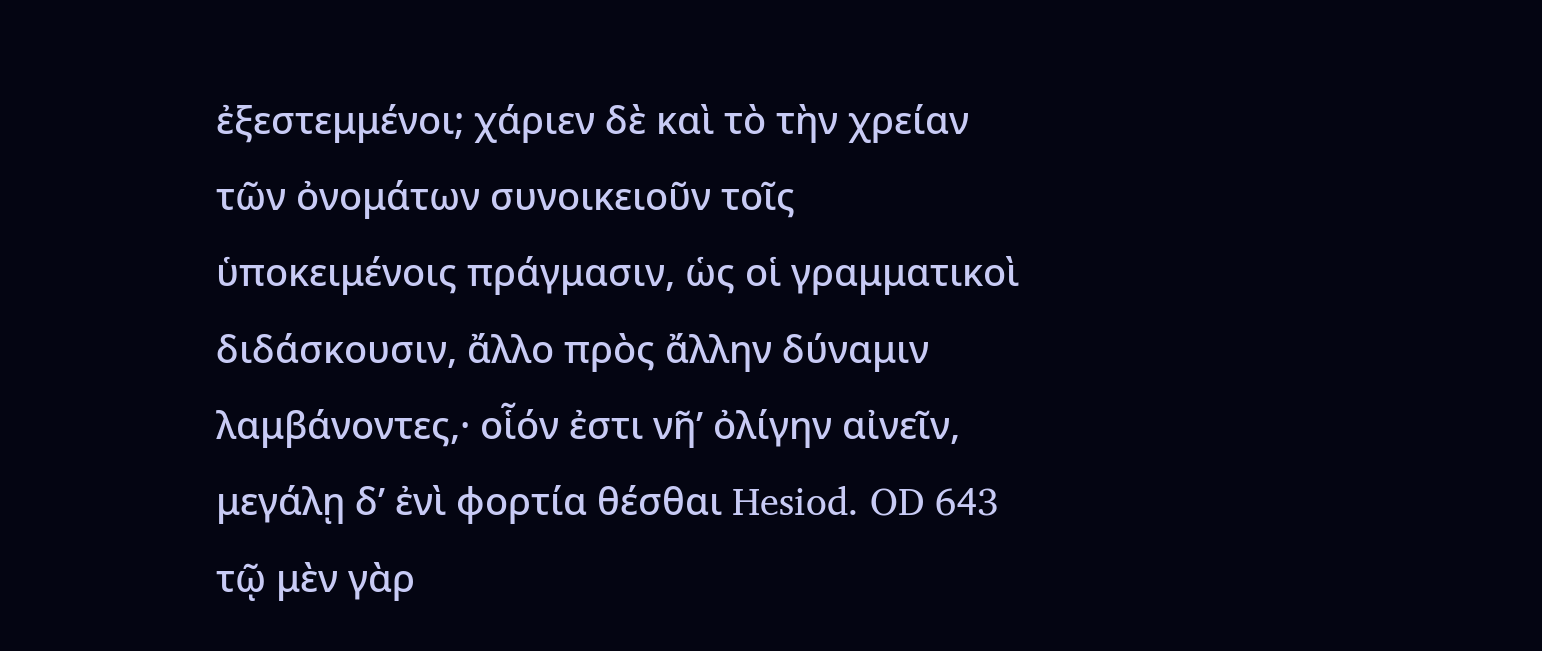ἐξεστεμμένοι; χάριεν δὲ καὶ τὸ τὴν χρείαν τῶν ὀνομάτων συνοικειοῦν τοῖς ὑποκειμένοις πράγμασιν, ὡς οἱ γραμματικοὶ διδάσκουσιν, ἄλλο πρὸς ἄλλην δύναμιν λαμβάνοντες,· οἷόν ἐστι νῆʼ ὀλίγην αἰνεῖν, μεγάλῃ δʼ ἐνὶ φορτία θέσθαι Hesiod. OD 643 τῷ μὲν γὰρ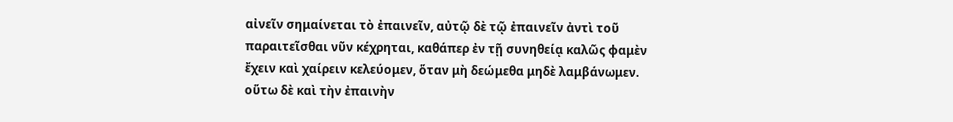αἰνεῖν σημαίνεται τὸ ἐπαινεῖν, αὐτῷ δὲ τῷ ἐπαινεῖν ἀντὶ τοῦ παραιτεῖσθαι νῦν κέχρηται, καθάπερ ἐν τῇ συνηθείᾳ καλῶς φαμὲν ἔχειν καὶ χαίρειν κελεύομεν, ὅταν μὴ δεώμεθα μηδὲ λαμβάνωμεν. οὕτω δὲ καὶ τὴν ἐπαινὴν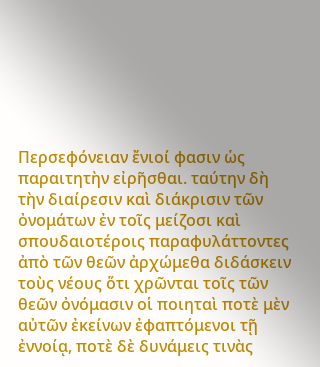Περσεφόνειαν ἔνιοί φασιν ὡς παραιτητὴν εἰρῆσθαι. ταύτην δὴ τὴν διαίρεσιν καὶ διάκρισιν τῶν ὀνομάτων ἐν τοῖς μείζοσι καὶ σπουδαιοτέροις παραφυλάττοντες ἀπὸ τῶν θεῶν ἀρχώμεθα διδάσκειν τοὺς νέους ὅτι χρῶνται τοῖς τῶν θεῶν ὀνόμασιν οἱ ποιηταὶ ποτὲ μὲν αὐτῶν ἐκείνων ἐφαπτόμενοι τῇ ἐννοίᾳ, ποτὲ δὲ δυνάμεις τινὰς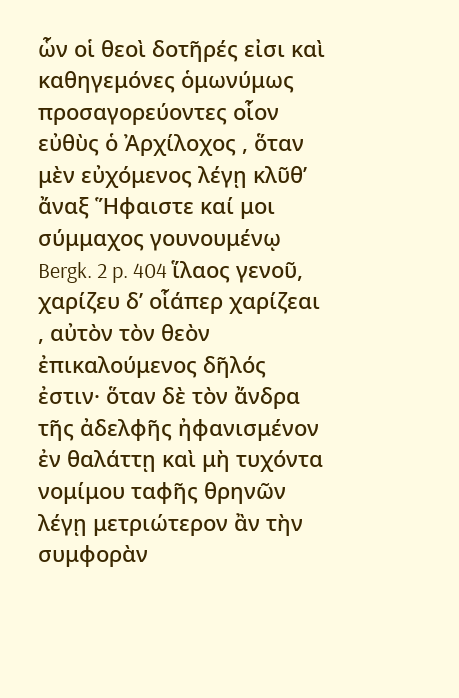ὧν οἱ θεοὶ δοτῆρές εἰσι καὶ καθηγεμόνες ὁμωνύμως προσαγορεύοντες οἷον εὐθὺς ὁ Ἀρχίλοχος , ὅταν μὲν εὐχόμενος λέγῃ κλῦθʼ ἄναξ Ἥφαιστε καί μοι σύμμαχος γουνουμένῳ Bergk. 2 p. 404 ἵλαος γενοῦ, χαρίζευ δʼ οἷάπερ χαρίζεαι , αὐτὸν τὸν θεὸν ἐπικαλούμενος δῆλός ἐστιν· ὅταν δὲ τὸν ἄνδρα τῆς ἀδελφῆς ἠφανισμένον ἐν θαλάττῃ καὶ μὴ τυχόντα νομίμου ταφῆς θρηνῶν λέγῃ μετριώτερον ἂν τὴν συμφορὰν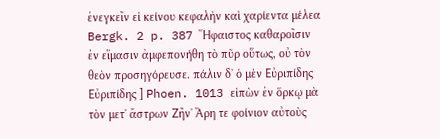ἐνεγκεῖν εἰ κείνου κεφαλὴν καὶ χαρίεντα μέλεα Bergk. 2 p. 387 Ἥφαιστος καθαροῖσιν ἐν εἵμασιν ἀμφεπονήθη τὸ πῦρ οὕτως, οὐ τὸν θεὸν προσηγόρευσε. πάλιν δʼ ὁ μὲν Εὐριπίδης Εὐριπίδης ] Phoen. 1013 εἰπὼν ἐν ὅρκῳ μὰ τὸν μετʼ ἄστρων Ζῆνʼ Ἄρη τε φοίνιον αὐτοὺς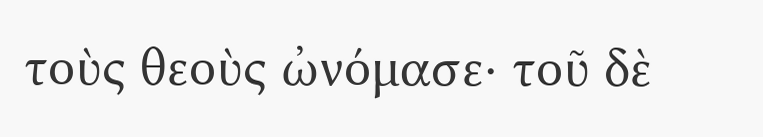τοὺς θεοὺς ὠνόμασε· τοῦ δὲ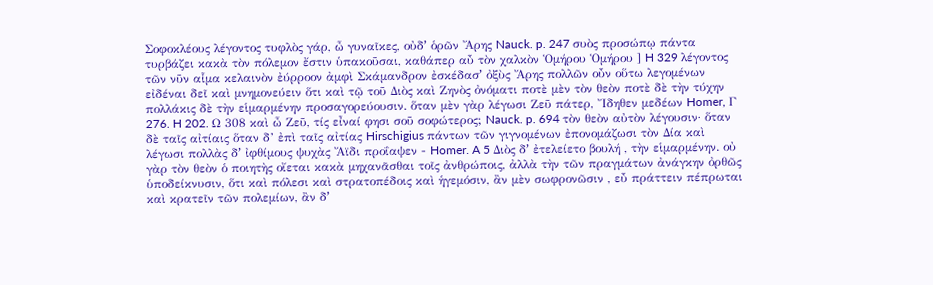Σοφοκλέους λέγοντος τυφλὸς γάρ, ὦ γυναῖκες, οὐδʼ ὁρῶν Ἄρης Nauck. p. 247 συὸς προσώπῳ πάντα τυρβάζει κακὰ τὸν πόλεμον ἔστιν ὑπακοῦσαι, καθάπερ αὖ τὸν χαλκὸν Ὁμήρου Ὁμήρου ] H 329 λέγοντος τῶν νῦν αἷμα κελαινὸν ἐύρροον ἀμφὶ Σκάμανδρον ἐσκέδασʼ ὀξὺς Ἄρης πολλῶν οὖν οὕτω λεγομένων εἰδέναι δεῖ καὶ μνημονεύειν ὅτι καὶ τῷ τοῦ Διὸς καὶ Ζηνὸς ὀνόματι ποτὲ μὲν τὸν θεὸν ποτὲ δὲ τὴν τύχην πολλάκις δὲ τὴν εἱμαρμένην προσαγορεύουσιν. ὅταν μὲν γὰρ λέγωσι Ζεῦ πάτερ, Ἴδηθεν μεδέων Homer, Γ 276. H 202. Ω 308 καὶ ὦ Ζεῦ, τίς εἶναί φησι σοῦ σοφώτερος; Nauck. p. 694 τὸν θεὸν αὐτὸν λέγουσιν· ὅταν δὲ ταῖς αἰτίαις ὅταν δ’ ἐπὶ ταῖς αἰτίας Hirschigius πάντων τῶν γιγνομένων ἐπονομάζωσι τὸν Δία καὶ λέγωσι πολλὰς δʼ ἰφθίμους ψυχὰς Ἄϊδι προΐαψεν - Homer. A 5 Διὸς δʼ ἐτελείετο βουλή , τὴν εἱμαρμένην. οὐ γὰρ τὸν θεὸν ὁ ποιητὴς οἴεται κακὰ μηχανᾶσθαι τοῖς ἀνθρώποις, ἀλλὰ τὴν τῶν πραγμάτων ἀνάγκην ὀρθῶς ὑποδείκνυσιν, ὅτι καὶ πόλεσι καὶ στρατοπέδοις καὶ ἡγεμόσιν, ἂν μὲν σωφρονῶσιν , εὖ πράττειν πέπρωται καὶ κρατεῖν τῶν πολεμίων, ἂν δʼ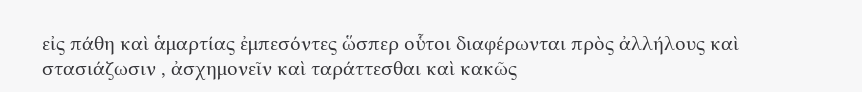εἰς πάθη καὶ ἁμαρτίας ἐμπεσόντες ὥσπερ οὗτοι διαφέρωνται πρὸς ἀλλήλους καὶ στασιάζωσιν , ἀσχημονεῖν καὶ ταράττεσθαι καὶ κακῶς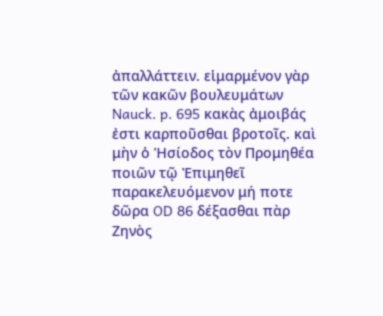ἀπαλλάττειν. εἱμαρμένον γὰρ τῶν κακῶν βουλευμάτων Nauck. p. 695 κακὰς ἀμοιβάς ἐστι καρποῦσθαι βροτοῖς. καὶ μὴν ὁ Ἡσίοδος τὸν Προμηθέα ποιῶν τῷ Ἐπιμηθεῖ παρακελευόμενον μή ποτε δῶρα OD 86 δέξασθαι πὰρ Ζηνὸς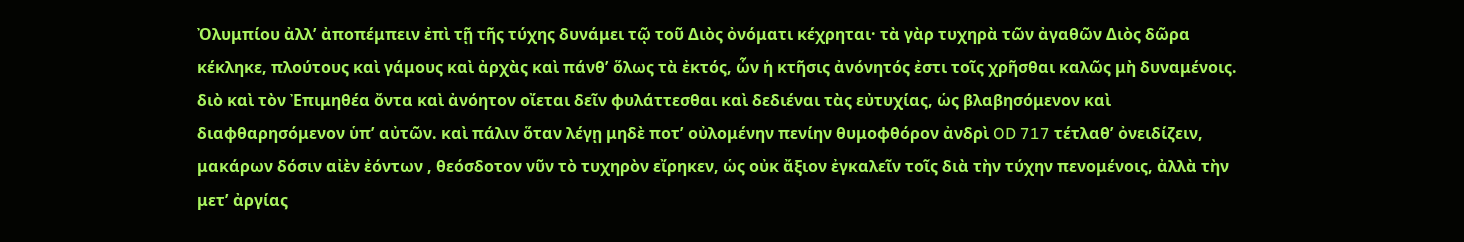Ὀλυμπίου ἀλλʼ ἀποπέμπειν ἐπὶ τῇ τῆς τύχης δυνάμει τῷ τοῦ Διὸς ὀνόματι κέχρηται· τὰ γὰρ τυχηρὰ τῶν ἀγαθῶν Διὸς δῶρα κέκληκε, πλούτους καὶ γάμους καὶ ἀρχὰς καὶ πάνθʼ ὅλως τὰ ἐκτός, ὧν ἡ κτῆσις ἀνόνητός ἐστι τοῖς χρῆσθαι καλῶς μὴ δυναμένοις. διὸ καὶ τὸν Ἐπιμηθέα ὄντα καὶ ἀνόητον οἴεται δεῖν φυλάττεσθαι καὶ δεδιέναι τὰς εὐτυχίας, ὡς βλαβησόμενον καὶ διαφθαρησόμενον ὑπʼ αὐτῶν. καὶ πάλιν ὅταν λέγῃ μηδὲ ποτʼ οὐλομένην πενίην θυμοφθόρον ἀνδρὶ OD 717 τέτλαθʼ ὀνειδίζειν, μακάρων δόσιν αἰὲν ἐόντων , θεόσδοτον νῦν τὸ τυχηρὸν εἴρηκεν, ὡς οὐκ ἄξιον ἐγκαλεῖν τοῖς διὰ τὴν τύχην πενομένοις, ἀλλὰ τὴν μετʼ ἀργίας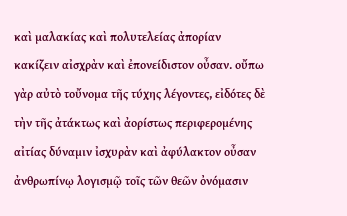καὶ μαλακίας καὶ πολυτελείας ἀπορίαν κακίζειν αἰσχρὰν καὶ ἐπονείδιστον οὖσαν. οὔπω γὰρ αὐτὸ τοὔνομα τῆς τύχης λέγοντες, εἰδότες δὲ τὴν τῆς ἀτάκτως καὶ ἀορίστως περιφερομένης αἰτίας δύναμιν ἰσχυρὰν καὶ ἀφύλακτον οὖσαν ἀνθρωπίνῳ λογισμῷ τοῖς τῶν θεῶν ὀνόμασιν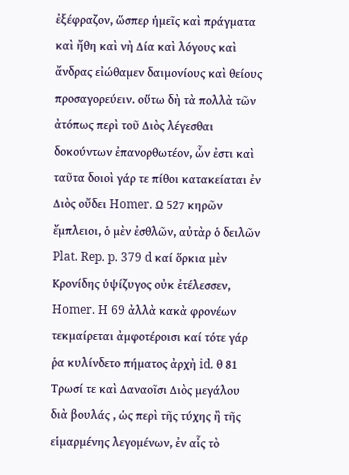ἐξέφραζον, ὥσπερ ἡμεῖς καὶ πράγματα καὶ ἤθη καὶ νὴ Δία καὶ λόγους καὶ ἄνδρας εἰώθαμεν δαιμονίους καὶ θείους προσαγορεύειν. οὕτω δὴ τὰ πολλὰ τῶν ἀτόπως περὶ τοῦ Διὸς λέγεσθαι δοκούντων ἐπανορθωτέον, ὧν ἐστι καὶ ταῦτα δοιοὶ γάρ τε πίθοι κατακείαται ἐν Διὸς οὔδει Homer. Ω 527 κηρῶν ἔμπλειοι, ὁ μὲν ἐσθλῶν, αὐτὰρ ὁ δειλῶν Plat. Rep. p. 379 d καί ὅρκια μὲν Κρονίδης ὑψίζυγος οὐκ ἐτέλεσσεν, Homer. H 69 ἀλλὰ κακὰ φρονέων τεκμαίρεται ἀμφοτέροισι καί τότε γάρ ῥα κυλίνδετο πήματος ἀρχὴ id. θ 81 Τρωσί τε καὶ Δαναοῖσι Διὸς μεγάλου διὰ βουλάς , ὡς περὶ τῆς τύχης ἢ τῆς εἱμαρμένης λεγομένων, ἐν αἷς τὸ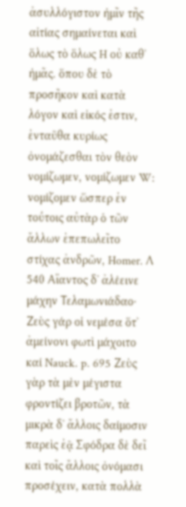ἀσυλλόγιστον ἡμῖν τῆς αἰτίας σημαίνεται καὶ ὅλως τὸ ὅλως H οὐ καθʼ ἡμᾶς. ὅπου δὲ τὸ προσῆκον καὶ κατὰ λόγον καὶ εἰκός ἐστιν, ἐνταῦθα κυρίως ὀνομάζεσθαι τὸν θεὸν νομίζωμεν, νομίζωμεν W: νομίζομεν ὥσπερ ἐν τούτοις αὐτὰρ ὁ τῶν ἄλλων ἐπεπωλεῖτο στίχας ἀνδρῶν, Homer. Λ 540 Αἴαντος δʼ ἀλέεινε μάχην Τελαμωνιάδαο· Ζεὺς γάρ οἱ νεμέσα ὅτʼ ἀμείνονι φωτὶ μάχοιτο καί Nauck. p. 695 Ζεὺς γὰρ τὰ μὲν μέγιστα φροντίζει βροτῶν, τὰ μικρὰ δʼ ἄλλοις δαίμοσιν παρεὶς ἐᾷ Σφόδρα δὲ δεῖ καὶ τοῖς ἄλλοις ὀνόμασι προσέχειν, κατὰ πολλὰ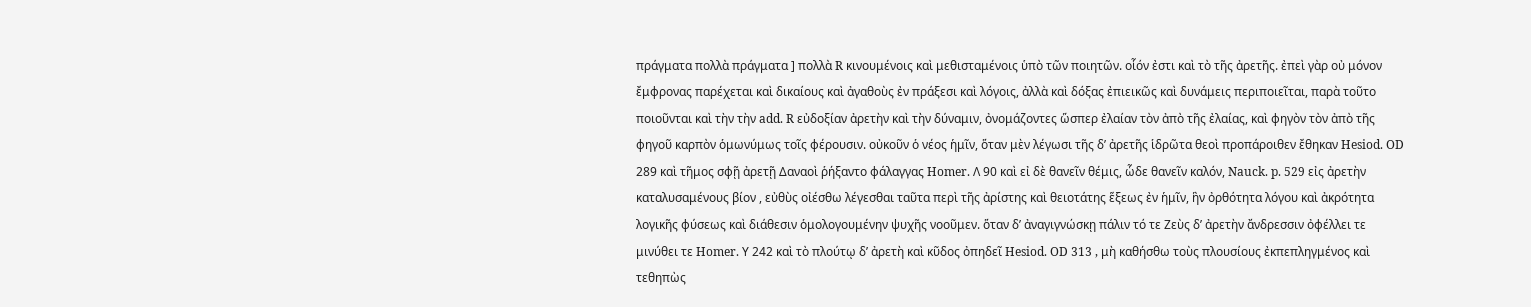πράγματα πολλὰ πράγματα ] πολλὰ R κινουμένοις καὶ μεθισταμένοις ὑπὸ τῶν ποιητῶν. οἷόν ἐστι καὶ τὸ τῆς ἀρετῆς. ἐπεὶ γὰρ οὐ μόνον ἔμφρονας παρέχεται καὶ δικαίους καὶ ἀγαθοὺς ἐν πράξεσι καὶ λόγοις, ἀλλὰ καὶ δόξας ἐπιεικῶς καὶ δυνάμεις περιποιεῖται, παρὰ τοῦτο ποιοῦνται καὶ τὴν τὴν add. R εὐδοξίαν ἀρετὴν καὶ τὴν δύναμιν, ὀνομάζοντες ὥσπερ ἐλαίαν τὸν ἀπὸ τῆς ἐλαίας, καὶ φηγὸν τὸν ἀπὸ τῆς φηγοῦ καρπὸν ὁμωνύμως τοῖς φέρουσιν. οὐκοῦν ὁ νέος ἡμῖν, ὅταν μὲν λέγωσι τῆς δʼ ἀρετῆς ἱδρῶτα θεοὶ προπάροιθεν ἔθηκαν Hesiod. OD 289 καὶ τῆμος σφῇ ἀρετῇ Δαναοὶ ῥήξαντο φάλαγγας Homer. Λ 90 καὶ εἰ δὲ θανεῖν θέμις, ὧδε θανεῖν καλόν, Nauck. p. 529 εἰς ἀρετὴν καταλυσαμένους βίον , εὐθὺς οἰέσθω λέγεσθαι ταῦτα περὶ τῆς ἀρίστης καὶ θειοτάτης ἕξεως ἐν ἡμῖν, ἣν ὀρθότητα λόγου καὶ ἀκρότητα λογικῆς φύσεως καὶ διάθεσιν ὁμολογουμένην ψυχῆς νοοῦμεν. ὅταν δʼ ἀναγιγνώσκῃ πάλιν τό τε Ζεὺς δʼ ἀρετὴν ἄνδρεσσιν ὀφέλλει τε μινύθει τε Homer. Υ 242 καὶ τὸ πλούτῳ δʼ ἀρετὴ καὶ κῦδος ὀπηδεῖ Hesiod. OD 313 , μὴ καθήσθω τοὺς πλουσίους ἐκπεπληγμένος καὶ τεθηπὼς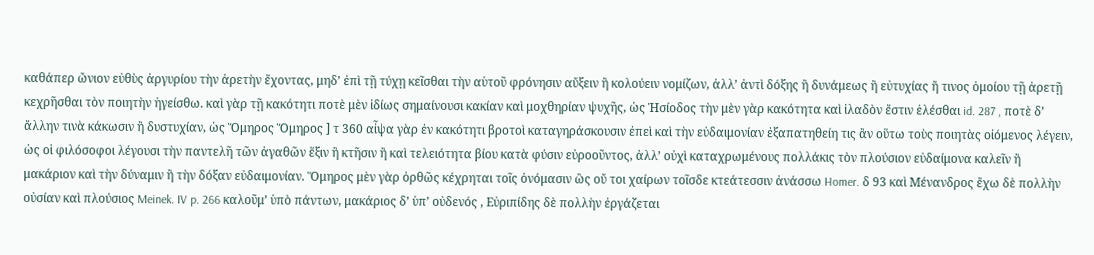καθάπερ ὤνιον εὐθὺς ἀργυρίου τὴν ἀρετὴν ἔχοντας, μηδʼ ἐπὶ τῇ τύχῃ κεῖσθαι τὴν αὑτοῦ φρόνησιν αὔξειν ἢ κολούειν νομίζων, ἀλλʼ ἀντὶ δόξης ἢ δυνάμεως ἢ εὐτυχίας ἤ τινος ὁμοίου τῇ ἀρετῇ κεχρῆσθαι τὸν ποιητὴν ἡγείσθω. καὶ γὰρ τῇ κακότητι ποτὲ μὲν ἰδίως σημαίνουσι κακίαν καὶ μοχθηρίαν ψυχῆς, ὡς Ἡσίοδος τὴν μὲν γὰρ κακότητα καὶ ἰλαδὸν ἔστιν ἑλέσθαι id. 287 , ποτὲ δʼ ἄλλην τινὰ κάκωσιν ἢ δυστυχίαν, ὡς Ὅμηρος Ὅμηρος ] τ 360 αἶψα γὰρ ἐν κακότητι βροτοὶ καταγηράσκουσιν ἐπεὶ καὶ τὴν εὐδαιμονίαν ἐξαπατηθείη τις ἂν οὕτω τοὺς ποιητὰς οἰόμενος λέγειν, ὡς οἱ φιλόσοφοι λέγουσι τὴν παντελῆ τῶν ἀγαθῶν ἕξιν ἢ κτῆσιν ἢ καὶ τελειότητα βίου κατὰ φύσιν εὐροοῦντος, ἀλλʼ οὐχὶ καταχρωμένους πολλάκις τὸν πλούσιον εὐδαίμονα καλεῖν ἢ μακάριον καὶ τὴν δύναμιν ἢ τὴν δόξαν εὐδαιμονίαν. Ὅμηρος μὲν γὰρ ὀρθῶς κέχρηται τοῖς ὀνόμασιν ὣς οὔ τοι χαίρων τοῖσδε κτεάτεσσιν ἀνάσσω Homer. δ 93 καὶ Μένανδρος ἔχω δὲ πολλὴν οὐσίαν καὶ πλούσιος Meinek. IV p. 266 καλοῦμʼ ὑπὸ πάντων, μακάριος δʼ ὑπʼ οὐδενός , Εὐριπίδης δὲ πολλὴν ἐργάζεται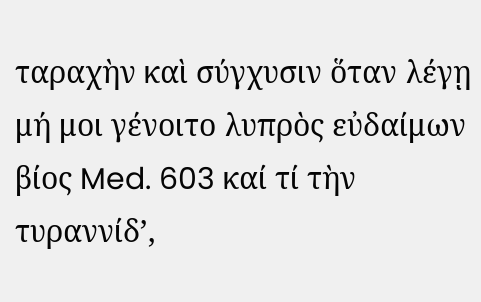ταραχὴν καὶ σύγχυσιν ὅταν λέγῃ μή μοι γένοιτο λυπρὸς εὐδαίμων βίος Med. 603 καί τί τὴν τυραννίδʼ,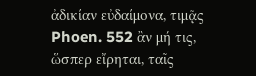ἀδικίαν εὐδαίμονα, τιμᾷς Phoen. 552 ἂν μή τις, ὥσπερ εἴρηται, ταῖς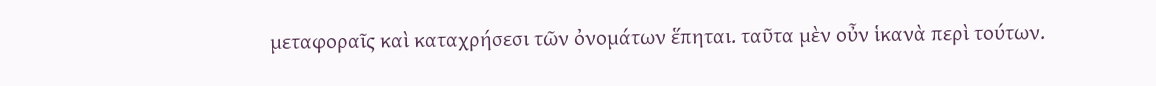μεταφοραῖς καὶ καταχρήσεσι τῶν ὀνομάτων ἕπηται. ταῦτα μὲν οὖν ἱκανὰ περὶ τούτων.